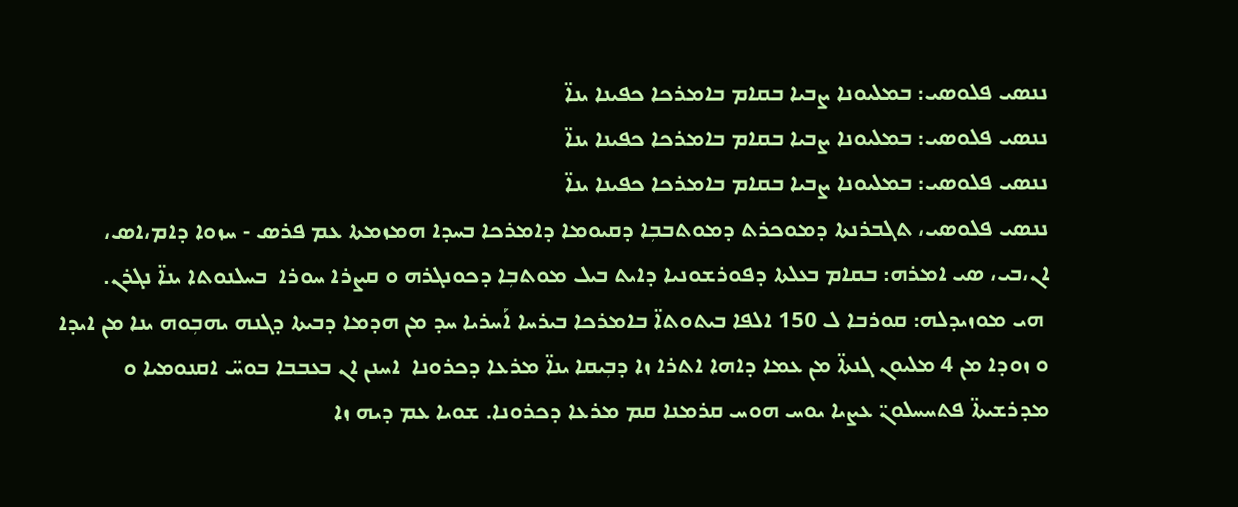ܢܢܣܝ ܦܠܘܣܝ: ܒܡܠܝܘܢܐ ܨܒܝܐ ܒܩܐܡ ܒܐܡܪܟܐ ܟܦܝܢܐ ܝܢܐ̈
ܢܢܣܝ ܦܠܘܣܝ: ܒܡܠܝܘܢܐ ܨܒܝܐ ܒܩܐܡ ܒܐܡܪܟܐ ܟܦܝܢܐ ܝܢܐ̈
ܢܢܣܝ ܦܠܘܣܝ: ܒܡܠܝܘܢܐ ܨܒܝܐ ܒܩܐܡ ܒܐܡܪܟܐ ܟܦܝܢܐ ܝܢܐ̈
ܢܢܣܝ ܦܠܘܣܝ، ܬܓܒܪܢܬܐ ܕܡܘܟܪܬ ܕܡܘܬܒܒܼܐ ܕܩܝܘܡܐ ܕܐܡܪܟܐ ܒܚܕܐ ܗܡܙܡܬܐ ܥܡ ܦܪܣ - ܚܙܘܐ ܕܐܡ،ܐܣ، ܐܢ،ܒܝ، ܣܝ ܐܡܪܗ: ܒܩܐܡ ܒܥܠܬܐ ܕܦܘܪܫܘܢܝܐ ܕܐܝܬ ܒܝܠ ܡܘܬܒܼܐ ܕܟܘܢܓܪܗ ܘ ܩܨܪܐ ܚܘܪܐ  ܒܚܠܢܘܬܐ ܝܢܐ̈ ܢܓܪܢ.
 ܗܝ ܡܘܙܝܕܠܗ: ܩܘܪܒܐ ܠ 150 ܐܠܦܐ ܒܝܬܘܬܐ̈ ܒܐܡܪܟܐ ܒܝܪܚܐ ܐܰܚܪܝܐ ܚܕ ܡܢ ܗܕܡܐ ܕܒܝܬܐ ܕܓܢܗ ܝܗܒܼܘܗ ܝܢܐ ܡܢ ܐܝܕܐ  ܘ ܙܘܕܐ ܡܢ 4 ܡܠܝܘܢ ܓܢܬܐ̈ ܡܢ ܥܡܐ ܕܐܗܐ ܐܬܪܐ ܙܐ ܕܒܼܝܩܐ ܝܢܐ̈ ܡܪܥܐ ܕܟܪܘܢܐ  ܐܚܢܢ ܐܢ ܒܥܒܒܐ ܒܘܚ̈ ܐܩܢܘܡܝܐ ܘ ܡܕܪܫܝܬܐ̈ ܦܬܚܚܠܘܢ̈ ܥܨܝܐ ܝܘܚ ܗܘܚ ܩܪܡܢܐ ܩܡ ܡܪܥܐ ܕܟܪܘܢܐ. ܫܘܝܐ ܥܡ ܕܝܗ ܙܐ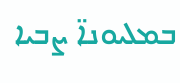ܒܡܠܝܘܢܐ̈ ܨܒܝܐ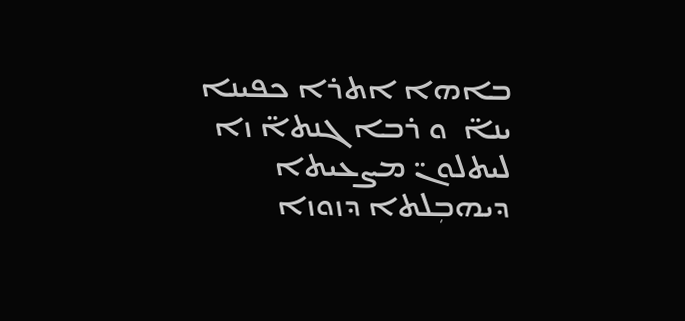ܒܐܗܐ ܐܬܪܐ ܟܦܝܢܐ ܝܢܐ̈  ܘ ܪܒܐ ܓܢܬܐ̈ ܙܐ ܠܝܬܠܘܢ̈ ܡܨܥܝܬܐ ܕܝܗܒܼܠܬܐ ܕܙܘܙܐ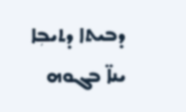ܕܒܝܬܐ ܕܬܝܒܼܐ ܝܢܐ̈ ܒܓܘܗ